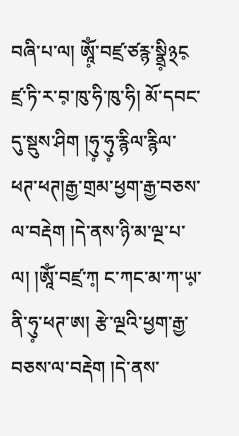བཞི་པ་ལ། ཨཱོཾ༷་བཛྲ་ཙརྙ་སྣྲི༷྅ང༷ ཛྲ་ཏི་ར་བ༷་ཁུ་ཧི་ཁུ་ཧི། མོ་དབང་དུ་སྡུས་ཤིག །ཧུ༷་ཧུ༷་རྙིལ་རྙིལ་ཕཊ་ཕཊ།རྒྱ་གྲམ་ཕྱག་རྒྱ་བཅས་ལ་བརྡེག །དེ་ནས་ཉི་མ་ལྔ་པ་ལ། །ཨཱོཾ་བཛྲ་ཀ༷ ང་ཀང་མ་ཀ་ཡ༷་ནི་ཧུ༷་ཕཊ་ཨ། རྩེ་ལྔའི་ཕྱག་རྒྱ་བཅས་ལ་བརྡེག །དེ་ནས་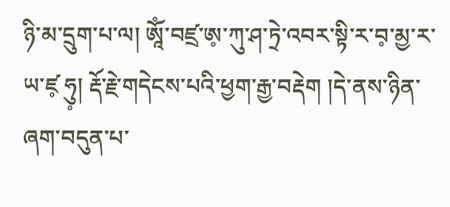ཉི་མ་དྲུག་པ་ལ། ཨཱོཾ་བཛྲ་ཨ༷་ཀུ་ཤ་ཏྲེ་འབར་སྟི་ར་བ༷་མྱ་ར་ཡ་ཛ༷ ཧུ༷། རྡོ་རྗེ་གདེངས་པའི་ཕྱག་རྒྱ་བརྡེག །དེ་ནས་ཉིན་ཞག་བདུན་པ་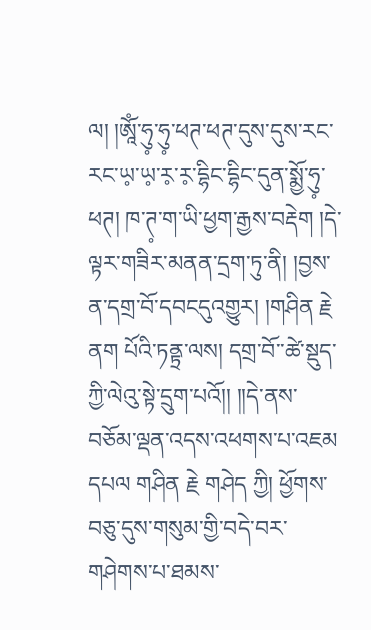ལ། །ཨཱོཾ་ཧུ༷་ཧུ༷་ཕཊ་ཕཊ་དུས་དུས་རང་རང་ཡ༷་ཡ༷་ར༷་ར༷་དྷིང་དྷིང་དུན་སྨྱོ་ཧུ༷་ཕཊ། ཁ་ཊ༷་ག་ཡི་ཕྱག་རྒྱས་བརྡེག །དེ་ལྟར་གཟིར་མནན་དྲག་ཏུ་ནི། །བྱས་ན་དགྲ་བོ་དབངདུའགྱུར། །གཤིན རྗེ ནག པོའི་ཏནྟྲ་ལས། དགྲ་བོ་་ཚེ་སྡུད་ཀྱི་ལེའུ་སྟེ་དྲུག་པའོ།། །།དེ་ནས་བཅོམ་ལྡན་འདས་འཕགས་པ་འཇམ དཔལ གཤིན རྗེ གཤེད ཀྱི། ཕྱོགས་བཅུ་དུས་གསུམ་གྱི་བདེ་བར་གཤེགས་པ་ཐམས་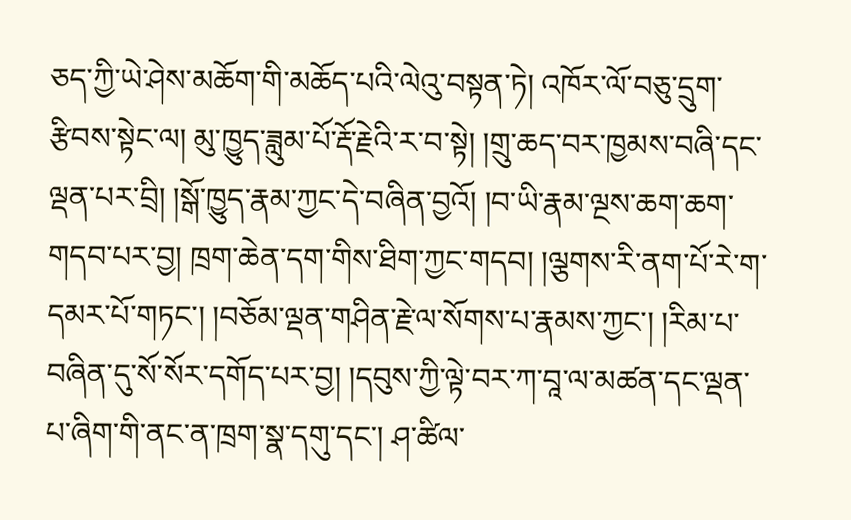ཅད་ཀྱི་ཡེ་ཤེས་མཆོག་གི་མཆོད་པའི་ལེའུ་བསྟན་ཏེ། འཁོར་ལོ་བཅུ་དྲུག་རྩིབས་སྟེང་ལ། མུ་ཁྱུད་ཟླུམ་པོ་རྡོ་རྗེའི་ར་བ་སྟེ། །གྲུ་ཆད་བར་ཁྱམས་བཞི་དང་ལྡན་པར་བྲི། །སྒོ་ཁྱུད་རྣམ་ཀྱང་དེ་བཞིན་བྱའོ། །བ་ཡི་རྣམ་ལྔས་ཆག་ཆག་གདབ་པར་བྱ། ཁྲག་ཆེན་དག་གིས་ཐིག་ཀྱང་གདབ། །ལྕགས་རི་ནག་པོ་རེ་ག་དམར་པོ་གཏང་། །བཅོམ་ལྡན་གཤིན་རྗེ་ལ་སོགས་པ་རྣམས་ཀྱང་། །རིམ་པ་བཞིན་དུ་སོ་སོར་དགོད་པར་བྱ། །དབུས་ཀྱི་ལྟེ་བར་ཀ་བཱ་ལ་མཚན་དང་ལྡན་པ་ཞིག་གི་ནང་ན་ཁྲག་སྣ་དགུ་དང་། ཤ་ཚིལ་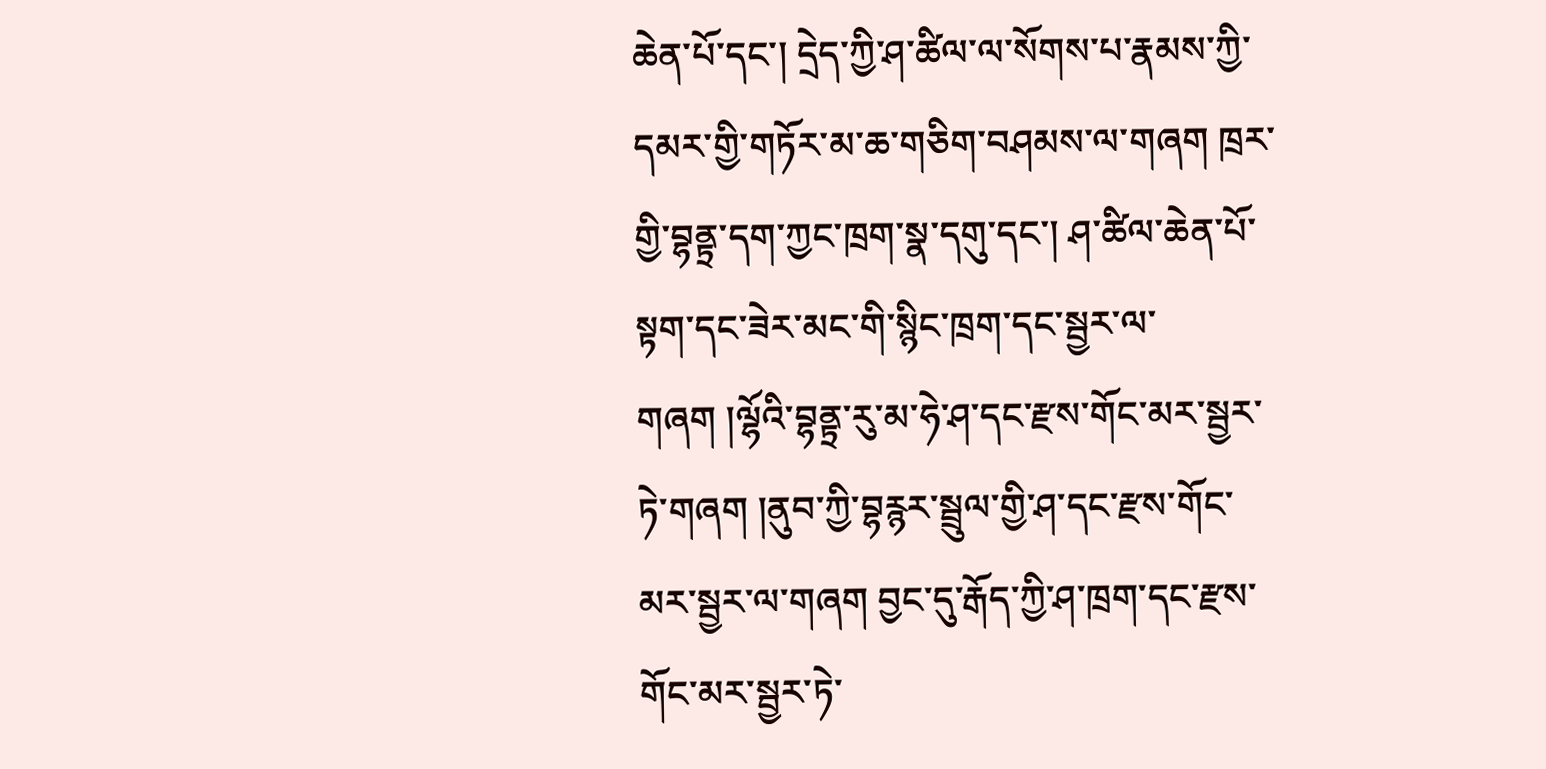ཆེན་པོ་དང་། དྲེད་ཀྱི་ཤ་ཚིལ་ལ་སོགས་པ་རྣམས་ཀྱི་དམར་གྱི་གཏོར་མ་ཆ་གཅིག་བཤམས་ལ་གཞག ཁྲར་གྱི་བྷནྟྲ་དག་ཀྱང་ཁྲག་སྣ་དགུ་དང་། ཤ་ཚིལ་ཆེན་པོ་སྟག་དང་ཟེར་མང་གི་སྙིང་ཁྲག་དང་སྦྱར་ལ་གཞག །ལྷོའི་བྷནྟྲ་རུ་མ་ཧེ་ཤ་དང་རྫས་གོང་མར་སྦྱར་ཏེ་གཞག །ནུབ་ཀྱི་བྷརྙར་སྦྲུལ་གྱི་ཤ་དང་རྫས་གོང་མར་སྦྱར་ལ་གཞག བྱང་དུ་རྒོད་ཀྱི་ཤ་ཁྲག་དང་རྫས་གོང་མར་སྦྱར་ཏེ་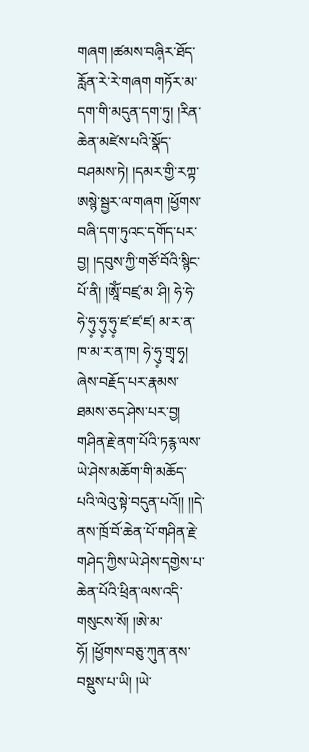གཞག །ཚམས་བཞི༷ར་ཐོད་རློན་རེ་རེ་གཞག གཏོར་མ་དག་གི་མདུན་དག་ཏུ། །རིན་ཆེན་མཛེས་པའི་སྣོད་བཤམས་ཏེ། །དམར་གྱི་རཀྟ་ཨསྙེ་སྦྱར་ལ་གཞག །ཕྱོགས་བཞི་དག་ཏུའང་དགོད་པར་བྱ། །དབུས་ཀྱི་གཙོ་བོའི་སྙིང་པོ་ནི། །ཨཱོཾ་བཛྲ་མ ་ཤི། ཧེ་ཧེ་ཧེ་ཧུ༷་ཧུ༷་ཧུ༷་ཛ་ཛ་ཛ། མ་ར་ན་ཁ་མ་ར་ན་ཁ། ཧེ་ཧུ༷་གྲྭ་ཧྭ། ཞེས་བརྗོད་པར་རྣམས་ཐམས་ཅད་ཤེས་པར་བྱ། གཤིན་རྗེ་ནག་པོའི་ཏརྙ་ལས་ཡེ་ཤེས་མཆོག་གི་མཆོད་པའི་ལེའུ་སྟེ་བདུན་པའོ།། །།དེ་ནས་ཁྲོ་བོ་ཆེན་པོ་གཤིན་རྗེ་གཤེད་ཀྱིས་ཡེ་ཤེས་དགྱེས་པ་ཆེན་པོའི་ཕྲིན་ལས་འདི་གསུངས་སོ། །ཨེ་མ་ཧོ། །ཕྱོགས་བཅུ་ཀུན་ནས་བསྡུས་པ་ཡི། །ཡེ་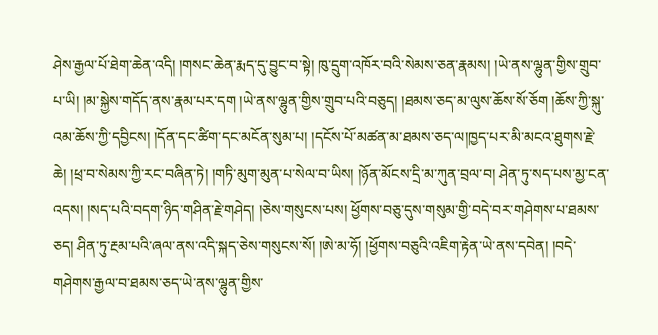ཤེས་རྒྱལ་པོ་ཐེག་ཆེན་འདི། །གསང་ཆེན་རྨད་དུ་བྱུང་བ་སྟེ། ཁུ་དྲུག་འཁོར་བའི་སེམས་ཅན་རྣམས། །ཡེ་ནས་ལྷུན་གྱིས་གྲུབ་པ་ཡི། །མ་སྐྱེས་གདོད་ནས་རྣམ་པར་དག །ཡེ་ནས་ལྷུན་གྱིས་གྲུབ་པའི་བཅུད། །ཐམས་ཅད་མ་ལུས་ཆོས་སོ་ཅོག །ཆོས་ཀྱི་སྐུ་འམ་ཆོས་ཀྱི་དབྱིངས། །དོན་དང་ཚིག་དང་མངོན་སུམ་པ། །དངོས་པོ་མཚན་མ་ཐམས་ཅད་ལ།ཁྱད་པར་མི་མངའ་ཐུགས་རྗེ་ཆེ། །ཕྲ་བ་སེམས་ཀྱི་རང་བཞིན་ཏེ། །གཏི་མུག་མུན་པ་སེལ་བ་ཡིས། །ཉོན་མོངས་དྲི་མ་ཀུན་བྲལ་བ། ཤེན་ཏུ་སད་པས་མྱ་ངན་འདས། །སད་པའི་བདག་ཉིད་གཤིན་རྗེ་གཤེད། །ཅེས་གསུངས་པས། ཕྱོགས་བཅུ་དུས་གསུམ་གྱི་བདེ་བར་གཤེགས་པ་ཐམས་ཅད། ཤིན་ཏུ་རྔམ་པའི་ཞལ་ནས་འདི་སྐད་ཅེས་གསུངས་སོ། །ཨེ་མ་ཧོ། །ཕྱོགས་བཅུའི་འཇིག་རྟེན་ཡེ་ནས་དབེན། །བདེ་གཤེགས་རྒྱལ་བ་ཐམས་ཅད་ཡེ་ནས་ལྷུན་གྱིས་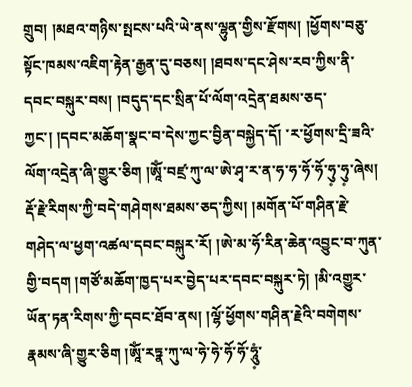གྲུབ། །མཐའ་གཉིས་སྤངས་པའི་ཡེ་ནས་ལྷུན་གྱིས་རྫོགས། །ཕྱོགས་བཅུ་སྟོང་ཁམས་འཇིག་རྟེན་རྒྱན་དུ་བཅས། །ཐབས་དང་ཤེས་རབ་ཀྱིས་ནི་དབང་བསྐུར་བས། །བདུད་དང་སྲིན་པོ་ལོག་འདྲེན་ཐམས་ཅད་ཀྱང་། །དབང་མཆོག་སྣང་བ་དེས་ཀྱང་བྱིན་བསྐྱེད་དོ། ་ར་ཕྱོགས་དྲི་ཟའི་ལོག་འདྲེན་ཞི་གྱུར་ཅིག །ཨཱོཾ་བཛྲ་ཀུ་ལ་ཨེ་ཤྭ་ར་ན་ཧ་ཧ་ཧོ་ཧོ་ཧུ༷་ཧུ༷་ཞེས། རྡོ་རྗེ་རིགས་ཀྱི་བདེ་གཤེགས་ཐམས་ཅད་ཀྱིས། །མགོན་པོ་གཤིན་རྗེ་གཤེད་ལ་ཕྱག་འཚལ་དབང་བསྐུར་རོ། །ཨེ་མ་ཧོ་རིན་ཆེན་འབྱུང་བ་ཀུན་གྱི་བདག །གཙོ་མཆོག་ཁྱད་པར་བྱེད་པར་དབང་བསྐུར་ཏེ། །མི་འགྱུར་ཡོན་ཏན་རིགས་ཀྱི་དབང་ཐོབ་ནས། །ལྷོ་ཕྱོགས་གཤིན་རྗེའི་བགེགས་རྣམས་ཞི་གྱུར་ཅིག །ཨཱོཾ་རཏྣ་ཀུ་ལ་ཧེ་ཧེ་ཧོ་ཧོ་ཧཱུཾ༷་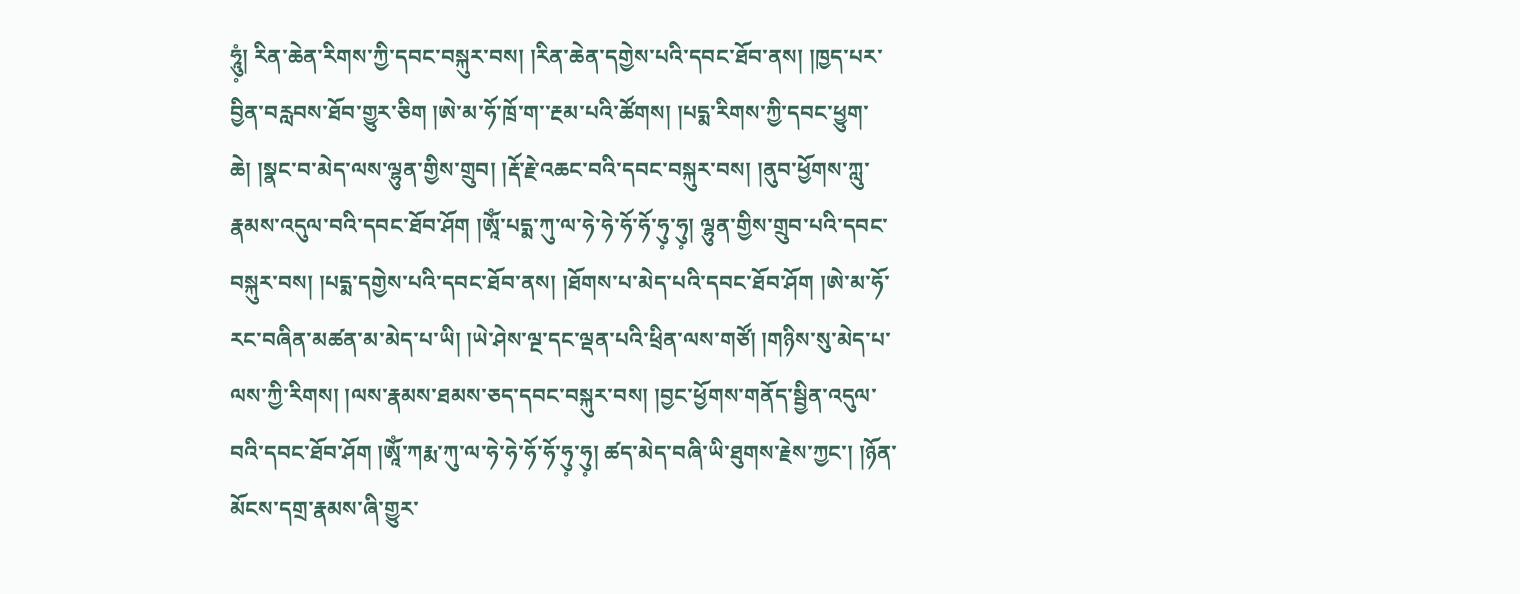ཧཱུཾ༷། རིན་ཆེན་རིགས་ཀྱི་དབང་བསྐུར་བས། །རིན་ཆེན་དགྱེས་པའི་དབང་ཐོབ་ནས། །ཁྱད་པར་བྱིན་བརླབས་ཐོབ་གྱུར་ཅིག །ཨེ་མ་ཧོ་ཁྲོ་ག་་རྔམ་པའི་ཚོགས། །པདྨ་རིགས་ཀྱི་དབང་ཕྱུག་ཆེ། །སྣང་བ་མེད་ལས་ལྷུན་གྱིས་གྲུབ། །རྡོ་རྗེ་འཆང་བའི་དབང་བསྐུར་བས། །ནུབ་ཕྱོགས་ཀླུ་རྣམས་འདུལ་བའི་དབང་ཐོབ་ཤོག །ཨཱོཾ་པདྨ་ཀུ་ལ་ཧེ་ཧེ་ཧོ་ཧོ་ཧུ༷་ཧུ༷། ལྷུན་གྱིས་གྲུབ་པའི་དབང་བསྐུར་བས། །པདྨ་དགྱེས་པའི་དབང་ཐོབ་ནས། །ཐོགས་པ་མེད་པའི་དབང་ཐོབ་ཤོག །ཨེ་མ་ཧོ་རང་བཞིན་མཚན་མ་མེད་པ་ཡི། །ཡེ་ཤེས་ལྔ་དང་ལྡན་པའི་ཕྲིན་ལས་གཙོ། །གཉིས་སུ་མེད་པ་ལས་ཀྱི་རིགས། །ལས་རྣམས་ཐམས་ཅད་དབང་བསྐུར་བས། །བྱང་ཕྱོགས་གནོད་སྦྱིན་འདུལ་བའི་དབང་ཐོབ་ཤོག །ཨཱོཾ་ཀརྨ་ཀུ་ལ་ཧེ་ཧེ་ཧོ་ཧོ་ཧུ༷་ཧུ༷། ཚད་མེད་བཞི་ཡི་ཐུགས་རྗེས་ཀྱང་། །ཉོན་མོངས་དགྲ་རྣམས་ཞི་གྱུར་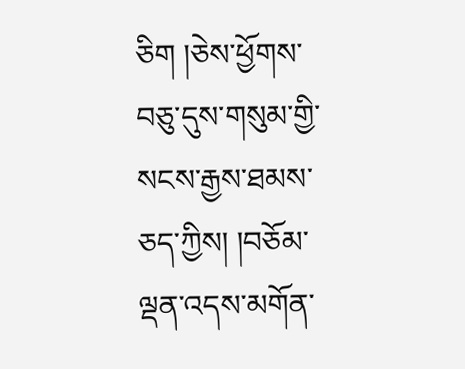ཅིག །ཅེས་ཕྱོགས་བཅུ་དུས་གསུམ་གྱི་སངས་རྒྱས་ཐམས་ཅད་ཀྱིས། །བཅོམ་ལྡན་འདས་མགོན་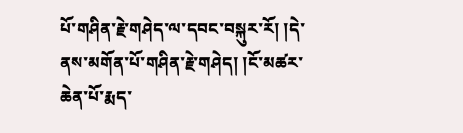པོ་གཤིན་རྗེ་གཤེད་ལ་དབང་བསྐུར་རོ། །དེ་ནས་མགོན་པོ་གཤིན་རྗེ་གཤེད། །ངོ་མཚར་ཆེན་པོ་རྨད་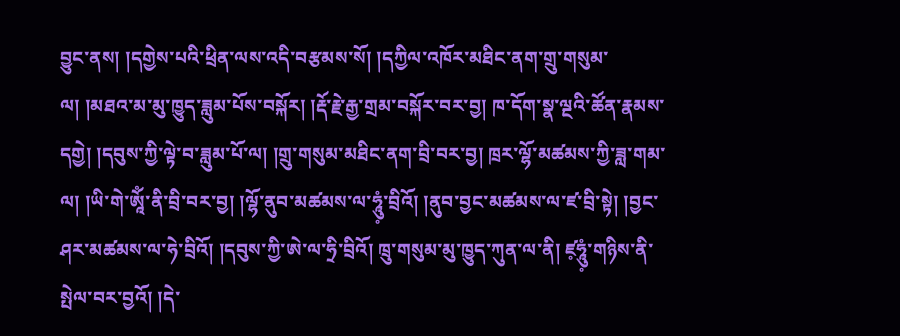བྱུང་ནས། །དགྱེས་པའི་ཕྲིན་ལས་འདི་བརྩམས་སོ། །དཀྱིལ་འཁོར་མཐིང་ནག་གྲུ་གསུམ་ལ། །མཐའ་མ་མུ་ཁྱུད་ཟླུམ་པོས་བསྐོར། །རྡོ་རྗེ་རྒྱ་གྲམ་བསྐོར་བར་བྱ། ཁ་དོག་སྣ་ལྔའི་ཚོན་རྣམས་དགྱེ། །དབུས་ཀྱི་ལྟེ་བ་ཟླུམ་པོ་ལ། །གྲུ་གསུམ་མཐིང་ནག་བྲི་བར་བྱ། ཁྲར་ལྷོ་མཚམས་ཀྱི་ཟླ་གམ་ལ། །ཡི་གེ་ཨཱོཾ་ནི་བྲི་བར་བྱ། །ལྷོ་ནུབ་མཚམས་ལ་ཧཱུཾ༷་བྲིའོ། །ནུབ་བྱང་མཚམས་ལ་ཛ་བྲི་སྟེ། །བྱང་ཤར་མཚམས་ལ་ཧེ་བྲིའོ། །དབུས་ཀྱི་ཨེ་ལ་ཧྲི་བྲིའོ། ཁྲུ་གསུམ་མུ་ཁྱུད་ཀུན་ལ་ནི། ཛ༷ཧཱུཾ༷་གཉིས་ནི་སྤེལ་བར་བྱའོ། །དེ་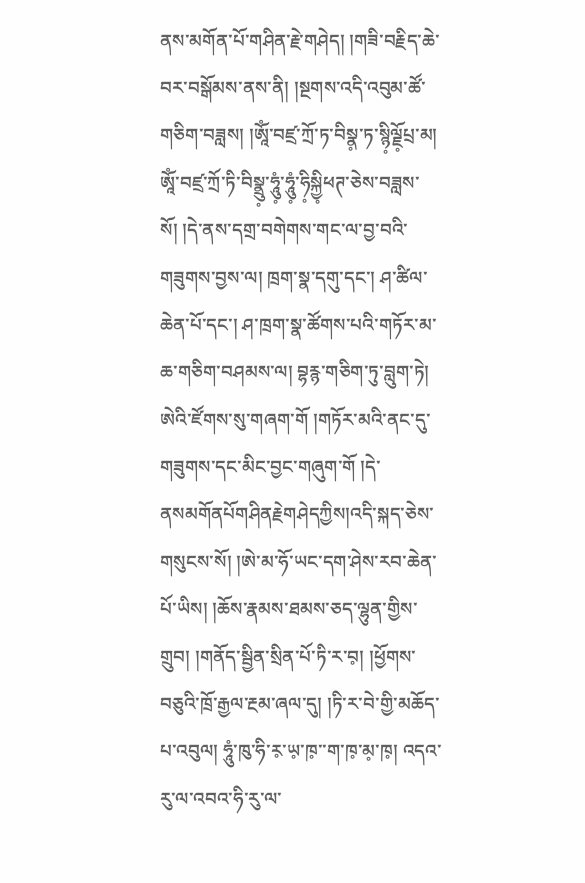ནས་མགོན་པོ་གཤིན་རྗེ་གཤེད། །གཟི་བརྗིད་ཆེ་བར་བསྒོམས་ནས་ནི། །སྔགས་འདི་འབུམ་ཚོ་གཅིག་བཟླས། །ཨཱོཾ་བཛྲ་ཀྲོ་ཏ་བིསྣ༷་ཏ་སྙི༷ལྗོ༷པྲ་མ། ཨཱོཾ་བཛྲ་ཀྲོ་ཏི་བིསྣྲུ༷་ཧཱུཾ༷་ཧཱུཾ༷་ཧི༷སྐྱི༷ཕཊ་ཅེས་བཟླས་སོ། །དེ་ནས་དགྲ་བགེགས་གང་ལ་བྱ་བའི་གཟུགས་བྱས་ལ། ཁྲག་སྣ་དགུ་དང་། ཤ་ཚིལ་ཆེན་པོ་དང་། ཤ་ཁྲག་སྣ་ཚོགས་པའི་གཏོར་མ་ཆ་གཅིག་བཤམས་ལ། བྷརྙ་གཅིག་ཏུ་བླུག་ཏེ། ཨེའི་ཛོགས་སུ་གཞག་གོ །གཏོར་མའི་ནང་དུ་གཟུགས་དང་མིང་བྱང་གཞུག་གོ །དེ་ནསམགོནཔོགཤིནརྗེགཤེདཀྱིས།འདི་སྐད་ཅེས་གསུངས་སོ། །ཨེ་མ་ཧོ་ཡང་དག་ཤེས་རབ་ཆེན་པོ་ཡིས། །ཆོས་རྣམས་ཐམས་ཅད་ལྷུན་གྱིས་གྲུབ། །གནོད་སྦྱིན་སྲིན་པོ་ཏི་ར་བ༷། །ཕྱོགས་བཅུའི་ཁྲོ་རྒྱལ་རྔམ་ཞལ་དུ། །ཏི་ར་བེ་གྱི་མཆོད་པ་འབུལ། ཧཱུཾ་ཁུ་ཧི་ར༷་ཡ༷་ཁ༷་་ག་ཁ༷་མ༷་ཁ༷། འདའ་རུ་ལ་འབའ་ཧི་རུ་ལ་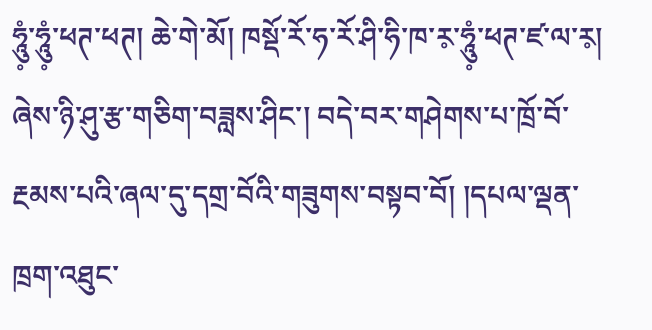ཧཱུཾ༷་ཧཱུཾ༷་ཕཊ་ཕཊ། ཆེ་གེ་མོ། ཁསྡོ་རོ་ཧ་རོ་ཤི་ཧི་ཁ་ར༷་ཧཱུཾ༷་ཕཊ་ཛ་ལ་ར༷། ཞེས་ཉི་ཤུ་རྩ་གཅིག་བཟླས་ཤིང་། བདེ་བར་གཤེགས་པ་ཁྲོ་བོ་རྔམས་པའི་ཞལ་དུ་དགྲ་བོའི་གཟུགས་བསྟབ་བོ། །དཔལ་ལྡན་ཁྲག་འཐུང་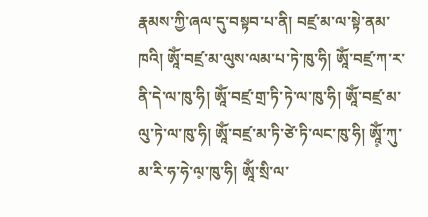རྣམས་ཀྱི་ཞལ་དུ་བསྟབ་པ་ནི། བཛྲ་མ་ལ་སྟེ་ནམ་ཁའི། ཨཱོཾ་བཛྲ་མ་ལུས་ལམ་པ་ཏེ་ཁུ་ཧི། ཨཱོཾ་བཛྲ་ཀ་ར་ནི་དེ་ལ་ཁུ་ཧི། ཨཱོཾ་བཛྲ་གྲ་ཏི་ཏེ་ལ་ཁུ་ཧི། ཨཱོཾ་བཛྲ་མ་ལུ་ཏེ་ལ་ཁུ་ཧི། ཨཱོཾ་བཛྲ་མ་ཏི་ཙེ་ཏི་ལང་ཁུ་ཧི། ཨཱོཾ༷་ཀུ་མ་རི་ཧ་ཧེ་ལ༷་ཁུ་ཧི། ཨཱོཾ་སྲི་ལ་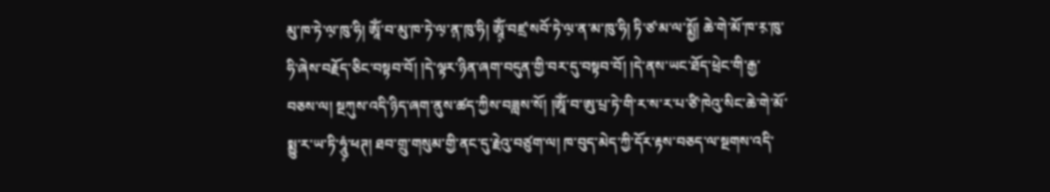མུ་ཁ་ཏེ་ལ༷་ཁུ་ཧི། ཨཱོཾ་བ་མུ་ཁ་ཏེ་ལ༷་ན༷་ཁུ་ཧི། ཨཱོཾ༷་བཛྲ་སབོ་ཏེ་ལ༷་ན་མ་ཁུ་ཧི། ཏི་ཙ་མ་ལ་སྨྱོ། ཆེ་གེ་མོ་ཁ་ར༷་ཁུ་ཧི་ཞེས་བརྗོད་ཅིང་བསྟབ་བོ། །དེ་ལྟར་ཉིན་ཞག་བདུན་གྱི་བར་དུ་བསྟབ་བོ། །དེ་ནས་ཡང་ཐོད་ཕྲེང་གི་རྒྱ་བཅས་ལ། སྔཀུས་འདི་ཉིད་ཞག་ནུས་ཚད་ཀྱིས་བཟླས་སོ། །ཨཱོཾ་བ་ཨུ་པྲ་ཏེ་གི་ར་ས་ར་པ་ཙི་ཁེའུ་སིང་ཆེ་གེ་མོ་སྨྱུ་ར་ཡ་ཏི་ཧཱུཾ༷་ཕཊ། ཐབ་གྲུ་གསུམ་གྱི་ནང་དུ་རྗེའུ་བཙུག་ལ། ཁ་བུད་མེད་ཀྱི་དོར་རྟས་བཅད་ལ་སྔགས་འདི་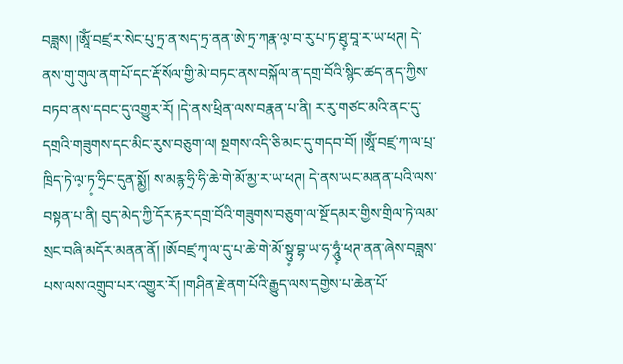བཟླས། །ཨཱོཾ་བཛྲ་ར་སེང་པུ་ཏྲ་ན་སད་ཏྲ་ནན་ཨེ་ཏྲ་ཀརྣ་ལ༷་བ་རུ་པ་ཏ་ཐུ༷་བཱ་ར་ཡ་ཕཊ། དེ་ནས་གུ་གུལ་ནག་པོ་དང་རྡོ་སོལ་གྱི་མེ་བཏང་ནས་བསྐོལ་ན་དགྲ་བོའི་སྙིང་ཚད་ནད་ཀྱིས་བཏབ་ནས་དབང་དུ་འགྱུར་རོ། །དེ་ནས་ཕྲིན་ལས་བརྣན་པ་ནི། ར་རུ་གཙང་མའི་ནང་དུ་དགྲའི་གཟུགས་དང་མིང་རུས་བཅུག་ལ། སྔགས་འདི་ཅི་མང་དུ་གདབ་བོ། །ཨཱོཾ་བཛྲ་ཀ་ལ་པྲ་ཁྲིད་ཏེ་ལ༷་ཏ༷་ཧྲིང་དུན་སྨྱོ། ས་མརྙ་ཧྲི་ཧི་ཆེ་གེ་མོ་མྱ་ར་ཡ་ཕཊ། དེ་ནས་ཡང་མནན་པའི་ལས་བསྟན་པ་ནི། བུད་མེད་ཀྱི་དོར་རྟར་དགྲ་བོའི་གཟུགས་བཅུག་ལ་སྔོ་དམར་གྱིས་གྲིལ་ཏེ་ལམ་སྲང་བཞི་མདོར་མནན་ནོ། །ཨོབཛྲ་ཀྭ་ལ་དུ་པ་ཆེ་གེ་མོ་སྟུ༷་བྷ་ཡ་ཧ་ཧཱུཾ༷་ཕཊ་ནན་ཞེས་བཟླས་པས་ལས་འགྲུབ་པར་འགྱུར་རོ། །གཤིན་རྗེ་ནག་པོའི་རྒྱུད་ལས་དགྱེས་པ་ཆེན་པོ་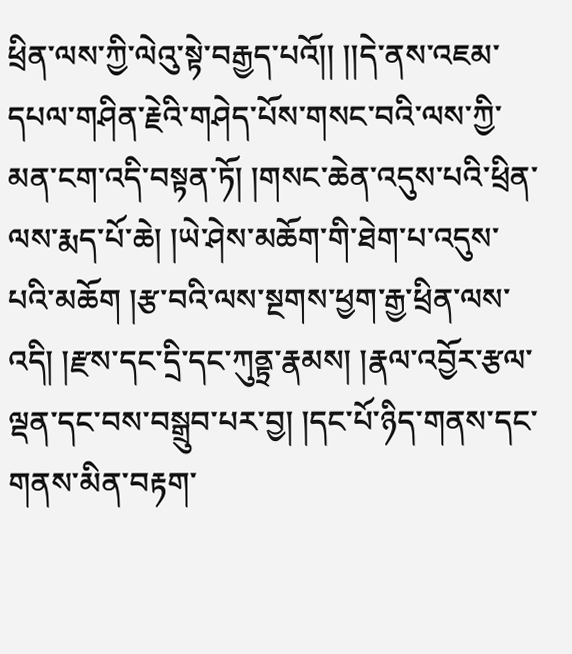ཕྲིན་ལས་ཀྱི་ལེའུ་སྟེ་བརྒྱད་པའོ།། །།དེ་ནས་འཇམ་དཔལ་གཤིན་རྗེའི་གཤེད་པོས་གསང་བའི་ལས་ཀྱི་མན་ངག་འདི་བསྟན་ཏོ། །གསང་ཆེན་འདུས་པའི་ཕྲིན་ལས་རྨད་པོ་ཆེ། །ཡེ་ཤེས་མཆོག་གི་ཐེག་པ་འདུས་པའི་མཆོག །རྩ་བའི་ལས་སྔགས་ཕྱག་རྒྱ་ཕྲིན་ལས་འདི། །རྫས་དང་དྲི་དང་ཀུནྟྲ་རྣམས། །རྣལ་འབྱོར་རྩལ་ལྡན་དང་བས་བསྒྲུབ་པར་བྱ། །དང་པོ་ཉིད་གནས་དང་གནས་མིན་བརྟག་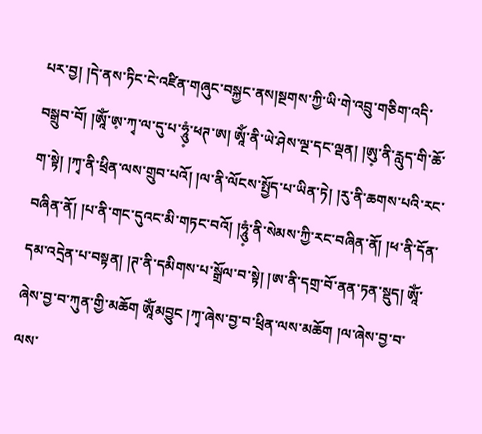པར་བྱ། །དེ་ནས་ཏིང་ངེ་འཛིན་གཞུང་བསྐྱང་ནས།སྔགས་ཀྱི་ཡི་གེ་འབྲུ་གཅིག་འདི་བསྒྲུབ་བོ། །ཨཱོཾ་ཨ༷་ཀྭ་ལ་དུ་པ་ཧཱུཾ༷་ཕཊ་ཨ། ཨཱོཾ་ནི་ཡེ་ཤེས་ལྔ་དང་ལྡན། །ཨུ༷་ནི་རླུད་གི་ཆོ་ག་སྟེ། །ཀྭ་ནི་ཕྲིན་ལས་གྲུབ་པའོ། །ལ་ནི་ལོངས་སྤྱོད་པ་ཡིན་ཏེ། །རུ་ནི་ཆགས་པའི་རང་བཞིན་ནོ། །པ་ནི་གང་དུའང་མི་གཏང་བའོ། །ཧཱུཾ༷་ནི་སེམས་ཀྱི་རང་བཞིན་ནོ། །ཕ་ནི་དོན་དམ་འདྲེན་པ་བསྟན། །ཊ་ནི་དམིགས་པ་སྒྲོལ་བ་སྟེ། །ཨ་ནི་དགྲ་བོ་ནན་ཏན་སྡུད། ཨཱོཾ་ཞེས་བྱ་བ་ཀུན་གྱི་མཆོག ཨཱོཾམབྱུང །ཀྭ་ཞེས་བྱ་བ་ཕྲིན་ལས་མཆོག །ལ་ཞེས་བྱ་བ་ལས་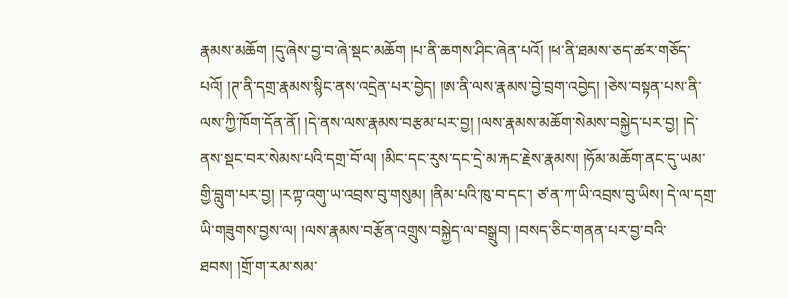རྣམས་མཆོག །དུ་ཞེས་བྱ་བ་ཞེ་སྡང་མཆོག །པ་ནི་ཆགས་ཤིང་ཞེན་པའོ། །ཕ་ནི་ཐམས་ཅད་ཚར་གཅོད་པའོ། །ཊ་ནི་དགྲ་རྣམས་སྙིང་ནས་འདྲེན་པར་བྱེད། །ཨ་ནི་ལས་རྣམས་བྱེ་བྲག་འབྱེད། །ཅེས་བསྟན་པས་ནི་ལས་ཀྱི་ཁོག་དོན་ནོ། །དེ་ནས་ལས་རྣམས་བརྩམ་པར་བྱ། །ལས་རྣམས་མཆོག་སེམས་བསྐྱེད་པར་བྱ། །དེ་ནས་སྡང་བར་སེམས་པའི་དགྲ་བོ་ལ། །མིང་དང་རུས་དང་དྲེ་མ་རྐང་རྗེས་རྣམས། །ཧོམ་མཆོག་ནང་དུ་ཡམ་གྱི་བླུག་པར་བྱ། །རཀྟ་འགུ་ཡ་འབྲས་བུ་གསུམ། །ནིམ་པའི་ཁུ་བ་དང་། ཙ་ན་ཀ་ཡི་འབྲས་བུ་ཡིས། དེ་ལ་དགྲ་ཡི་གཟུགས་བྱས་ལ། །ལས་རྣམས་བརྩོན་འགྲུས་བསྐྱེད་ལ་བསྒྲུབ། །བསད་ཅིང་གནན་པར་བྱ་བའི་ཐབས། །གྲོ་ག་རམ་སམ་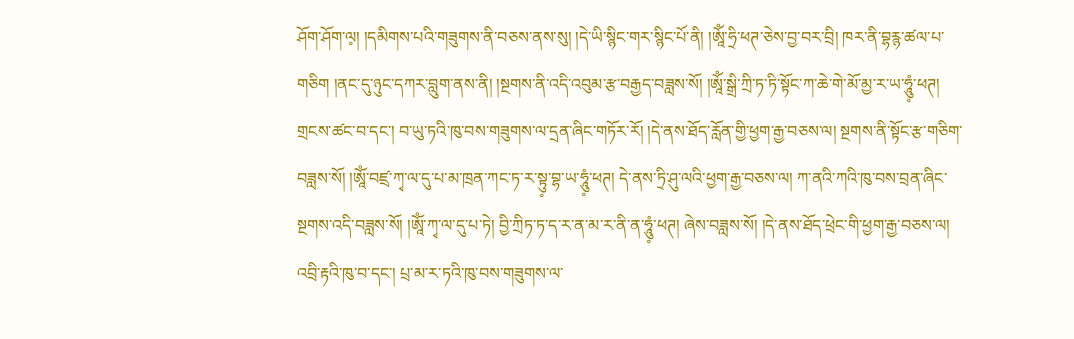ཤོག་ཤོག་ལ༷། །དམིགས་པའི་གཟུགས་ནི་བཅས་ནས་སུ། །དེ་ཡི་སྙིང་གར་སྙིང་པོ་ནི། །ཨཱོཾ་ཧྲི་ཕཊ་ཅེས་བྱ་བར་བྲི། ཁར་ནི་བྷརྙ་ཚལ་པ་གཅིག །ནང་དུ་ཉུང་དཀར་བླུག་ནས་ནི། །སྔགས་ནི་འདི་འབུམ་རྩ་བརྒྱད་བཟླས་སོ། །ཨཱོཾ་སྒྲི་ཀྲི་ཏ་ཏི་སྟོང་ཀ་ཆེ་གེ་མོ་མྱ་ར་ཡ་ཧཱུཾ༷་ཕཊ། གྲངས་ཚང་བ་དང་། བ་ཡུ་ཏའི་ཁུ་བས་གཟུགས་ལ་དྲན་ཞིང་གཏོར་རོ། །དེ་ནས་ཐོད་རློན་གྱི་ཕྱག་རྒྱ་བཅས་ལ། སྔགས་ནི་སྟོང་རྩ་གཅིག་བཟླས་སོ། །ཨཱོཾ་བཛྲ་ཀྭ་ལ་དུ་པ་མ་ཁྲན་ཀང་ཏ་ར་སྟུ༷་བྷ་ཡ་ཧཱུཾ༷་ཕཊ། དེ་ནས་ཏྲི་ཤུ་ལའི་ཕྱག་རྒྱ་བཅས་ལ། ཀ་ནའི་ཀའི་ཁུ་བས་བྲན་ཞིང་སྔགས་འདི་བཟླས་སོ། །ཨཱོཾ་ཀྭ་ལ་དུ་པ་ཏེ། བྱི་ཀྲིཏ་ཏ་ད་ར་ན་མ་ར་ནི་ན་ཧཱུཾ༷་ཕཊ། ཞེས་བཟླས་སོ། །དེ་ནས་ཐོད་ཕྲེང་གི་ཕྱག་རྒྱ་བཅས་ལ། འབྲི་རྟའི་ཁུ་བ་དང་། པྲ་མ་ར་ཏའི་ཁུ་བས་གཟུགས་ལ་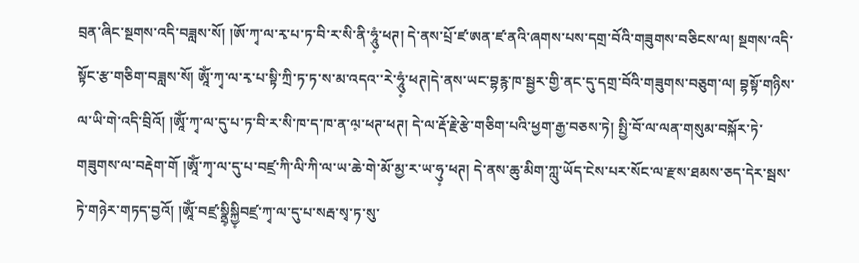བྲན་ཞིང་སྔགས་འདི་བཟླས་སོ། །ཨོ་ཀྭ་ལ་རྭ་པ་ཏ་བི་ར་སི་ནི་ཧཱུཾ༷་ཕཊ། དེ་ནས་པྲོ་ཛ་ཨན་ཛ་ནའི་ཞགས་པས་དགྲ་བོའི་གཟུགས་བཅིངས་ལ། སྔགས་འདི་སྟོང་རྩ་གཅིག་བཟླས་སོ། ཨཱོཾ་ཀྭ་ལ་རྭ་པ་སྟི་ཀྲི་ཏ་ཏ་ས་མ་འདའ་་རེ་ཧཱུཾ༷་ཕཊ།དེ་ནས་ཡང་བྷརྙ་ཁ་སྦྱར་གྱི་ནང་དུ་དགྲ་བོའི་གཟུགས་བཅུག་ལ། བྷསྟོ་གཉིས་ལ་ཡི་གེ་འདི་བྲིའོ། །ཨཱོཾ་ཀྭ་ལ་དུ་པ་ཏ་བི་ར་སི་ཁ་ད་ཁ་ན་ལ༷་ཕཊ་ཕཊ། དེ་ལ་རྡོ་རྗེ་རྩེ་གཅིག་པའི་ཕྱག་རྒྱ་བཅས་ཏེ། སྤྱི་བོ་ལ་ལན་གསུམ་བསྐོར་ཏེ་གཟུགས་ལ་བརྡེག་གོ །ཨཱོཾ་ཀྭ་ལ་དུ་པ་བཛྲ་ཀི་ལི་ཀི་ལ་ཡ་ཆེ་གེ་མོ་མྱ་ར་ཡ་ཧུ༷་ཕཊ། དེ་ནས་ཆུ་མིག་ཀླུ་ཡོད་ངེས་པར་སོང་ལ་རྫས་ཐམས་ཅད་དེར་སྦས་ཏེ་གཉེར་གཏད་བྱའོ། །ཨཱོཾ་བཛྲ་སྣྲི༷སྐྱི༷བཛྲ་ཀྭ་ལ་དུ་པ་སརྦ་སྭ་ཏ་སུ་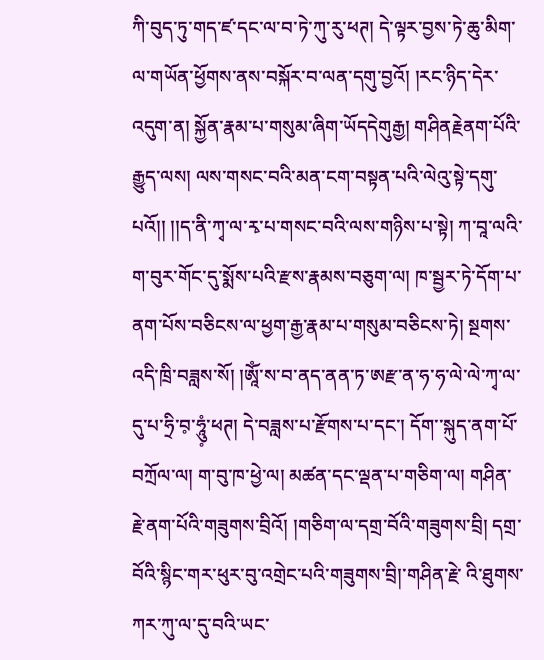ཀི་བུད་ཏུ་གད་ཛ་དང་ལ་བ་ཏེ་ཀུ་རུ་ཕཊ། དེ་ལྟར་བྱས་ཏེ་ཆུ་མིག་ལ་གཡོན་ཕྱོགས་ནས་བསྐོར་བ་ལན་དགུ་བྱའོ། །རང་ཉིད་དེར་འདུག་ན། སྐྱོན་རྣམ་པ་གསུམ་ཞིག་ཡོདདེགུརྒྱ། གཤིནརྗེནག་པོའི་རྒྱུད་ལས། ལས་གསང་བའི་མན་ངག་བསྟན་པའི་ལེའུ་སྟེ་དགུ་པའོ།། །།ད་ནི་ཀྭ་ལ་རྭ་པ་གསང་བའི་ལས་གཉིས་པ་སྟེ། ཀ་བཱ་ལའི་ག་བུར་གོང་དུ་སྨོས་པའི་རྫས་རྣམས་བཅུག་ལ། ཁ་སྦྱར་ཏེ་དོག་པ་ནག་པོས་བཅིངས་ལ་ཕྱག་རྒྱ་རྣམ་པ་གསུམ་བཅིངས་ཏེ། སྔགས་འདི་ཁྲི་བཟླས་སོ། །ཨཱོཾ་ས་བ་ནད་ནན་ཏ་ཨརྫ་ན་ཧ་ཧ་ལེ་ལེ་ཀྭ་ལ་དུ་པ་ཧྲི་བ༷་ཧཱུཾ༷་ཕཊ། དེ་བཟླས་པ་རྫོགས་པ་དང་། དོག་་སྐུད་ནག་པོ་བཀྲོལ་ལ། ག་བུ་ཁ་ཕྱེ་ལ། མཚན་དང་ལྡན་པ་གཅིག་ལ། གཤིན་རྗེ་ནག་པོའི་གཟུགས་བྲིའོ། །གཅིག་ལ་དགྲ་བོའི་གཟུགས་བྲི། དགྲ་བོའི་སྙིང་གར་ཕུར་བུ་འགྲེང་པའི་གཟུགས་བྲི།་གཤིན་རྗེ་ འི་ཐུགས་ཀར་ཀུ་ལ་དུ་བའི་ཡང་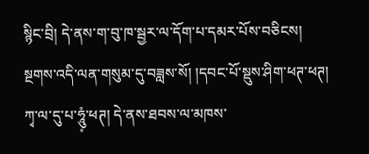སྙིང་བྲི། དེ་ནས་ག་བུ་ཁ་སྦྱར་ལ་དོག་པ་དམར་པོས་བཅིངས། སྔགས་འདི་ལན་གསུམ་དུ་བཟླས་སོ། །དབང་པོ་སྡུས་ཤིག་ཕཊ་ཕཊ། ཀྭ་ལ་དུ་པ་ཧཱུཾ༷་ཕཊ། དེ་ནས་ཐབས་ལ་མཁས་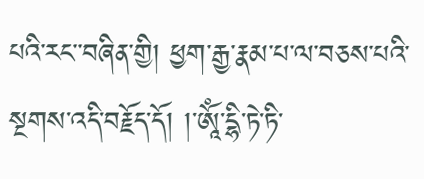པའི་རང་་བཞིན་གྱི། ཕྱག་རྒྱ་རྣམ་པ་ལ་བཅས་པའི་སྔགས་འདི་བརྗོད་དོ། །་ཨཱོཾ་དྷི་ཏེ་ཏི་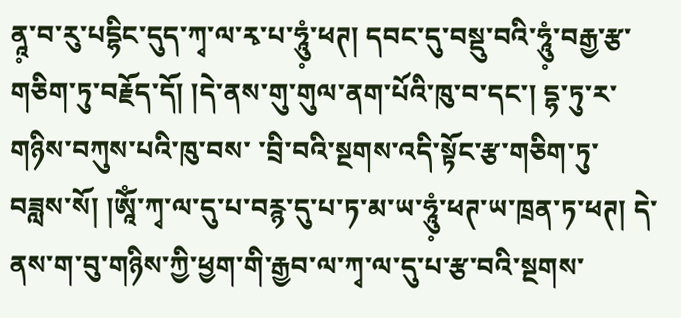ནཱ༷་བ་རུ་པདྷིང་དུད་ཀྭ་ལ་རྭ་པ་ཧཱུཾ༷་ཕཊ། དབང་དུ་བསྡུ་བའི་ཧཱུཾ༷་བརྒྱ་རྩ་གཅིག་ཏུ་བརྗོད་དོ། །དེ་ནས་གུ་གུལ་ནག་པོའི་ཁུ་བ་དང་། དྷ་ཏུ་ར་གཉིས་བཀུས་པའི་ཁུ་བས་ ་བྲི་བའི་སྔགས་འདི་སྟོང་རྩ་གཅིག་ཏུ་བཟླས་སོ། །ཨཱོཾ་ཀྭ་ལ་དུ་པ་བརྙ་དུ་པ་ཏ་མ་ཡ་ཧཱུཾ༷་ཕཊ་ཡ་ཁྲན་ཏ་ཕཊ། དེ་ནས་ག་བུ་གཉིས་ཀྱི་ཕྱག་གི་རྒྱབ་ལ་ཀྭ་ལ་དུ་པ་རྩ་བའི་སྔགས་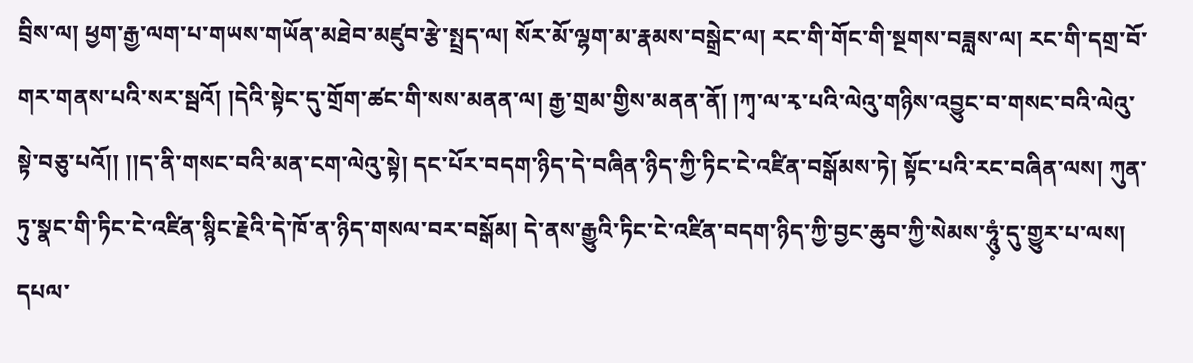བྲིས་ལ། ཕྱག་རྒྱ་ལག་པ་གཡས་གཡོན་མཐེབ་མཛུབ་རྩེ་སྤྲད་ལ། སོར་མོ་ལྷག་མ་རྣམས་བསྒྲེང་ལ། རང་གི་གོང་གི་སྔགས་བཟླས་ལ། རང་གི་དགྲ་བོ་གར་གནས་པའི་སར་སྦའོ། །དེའི་སྟེང་དུ་གྲོག་ཚང་གི་སས་མནན་ལ། རྒྱ་གྲམ་གྱིས་མནན་ནོ། །ཀྭ་ལ་རྭ་པའི་ལེའུ་གཉིས་འབྱུང་བ་གསང་བའི་ལེའུ་སྟེ་བཅུ་པའོ།། །།ད་ནི་གསང་བའི་མན་ངག་ལེའུ་སྟེ། དང་པོར་བདག་ཉིད་དེ་བཞིན་ཉིད་ཀྱི་ཏིང་ངེ་འཛིན་བསྒོམས་ཏེ། སྟོང་པའི་རང་བཞིན་ལས། ཀུན་ཏུ་སྣང་གི་ཏིང་ངེ་འཛིན་སྙིང་རྗེའི་དེ་ཁོ་ན་ཉིད་གསལ་བར་བསྒོམ། དེ་ནས་རྒྱུའི་ཏིང་ངེ་འཛིན་བདག་ཉིད་ཀྱི་བྱང་ཆུབ་ཀྱི་སེམས་ཧཱུཾ༷་དུ་གྱུར་པ་ལས། དཔལ་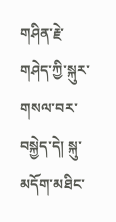གཤིན་རྗེ་གཤེད་ཀྱི་སྐུར་གསལ་བར་བསྐྱེད་དེ། སྐུ་མདོག་མཐིང་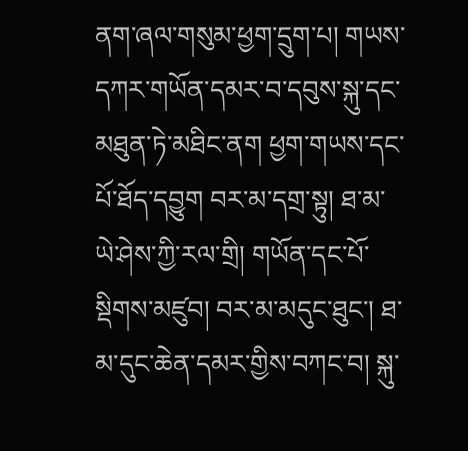ནག་ཞལ་གསུམ་ཕྱག་དྲུག་པ། གཡས་དཀར་གཡོན་དམར་བ་དབུས་སྐུ་དང་མཐུན་ཏེ་མཐིང་ནག ཕྱག་གཡས་དང་པོ་ཐོད་དབྱུག བར་མ་དགྲ་སྟུ། ཐ་མ་ཡེ་ཤེས་ཀྱི་རལ་གྲི། གཡོན་དང་པོ་སྡིགས་མཛུབ། བར་མ་མདུང་ཐུང་། ཐ་མ་དུང་ཆེན་དམར་གྱིས་བཀང་བ། སྐུ་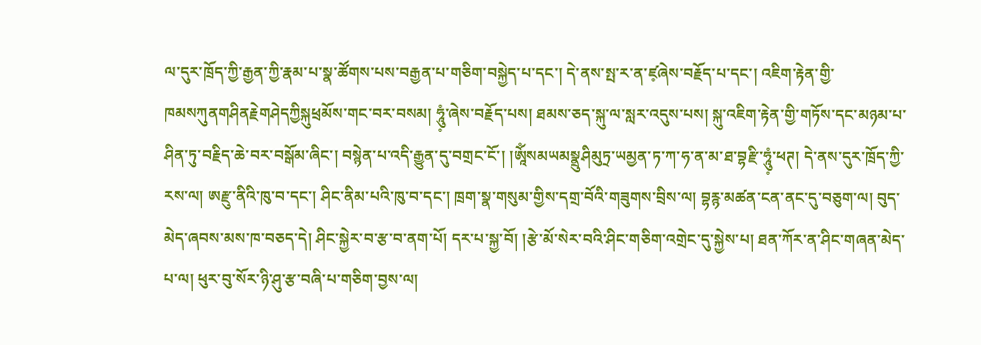ལ་དུར་ཁྲོད་ཀྱི་རྒྱན་ཀྱི་རྣམ་པ་སྣ་ཚོགས་པས་བརྒྱན་པ་གཅིག་བསྐྱེད་པ་དང་། དེ་ནས་སྤ་ར་ན་ཛ༷ཞེས་བརྗོད་པ་དང་། འཇིག་རྟེན་གྱི་ཁམསཀུནགཤིནརྗེགཤེདཀྱིསྐུཕྲམོས་གང་བར་བསམ། ཧཱུཾ༷་ཞེས་བརྗོད་པས། ཐམས་ཅད་སྐུ་ལ་སླར་འདུས་པས། སྐུ་འཇིག་རྟེན་གྱི་གཏོས་དང་མཉམ་པ་ཤིན་ཏུ་བརྗིད་ཆེ་བར་བསྒོམ་ཞིང་། བསྙེན་པ་འདི་རྒྱུན་དུ་བགྲང་ངོ་། །ཨཱོཾསམཡམསྣྲུཤིམུཏྲ་ཡམྱན་ཏ་ཀ་ཧ་ན་མ་ཐ་བྷརྫི་ཧཱུཾ༷་ཕཊ། དེ་ནས་དུར་ཁྲོད་ཀྱི་རས་ལ། ཨརྫུ་ནིའི་ཁུ་བ་དང་། ཤིང་ནིམ་པའི་ཁུ་བ་དང་། ཁྲག་སྣ་གསུམ་གྱིས་དགྲ་བོའི་གཟུགས་བྲིས་ལ། བྷརྙ་མཚན་ངན་ནང་དུ་བཅུག་ལ། བུད་མེད་ཞབས་མས་ཁ་བཅད་དེ། ཤིང་སྐྱེར་བ་རྩ་བ་ནག་པོ། དར་པ་སྐྱ་བོ། །རྩེ་མོ་སེར་བའི་ཤིང་གཅིག་འགྲེང་དུ་སྐྱེས་པ། ཐན་ཀོར་ན་ཤིང་གཞན་མེད་པ་ལ། ཕུར་བུ་སོར་ཉི་ཤུ་རྩ་བཞི་པ་གཅིག་བྱས་ལ།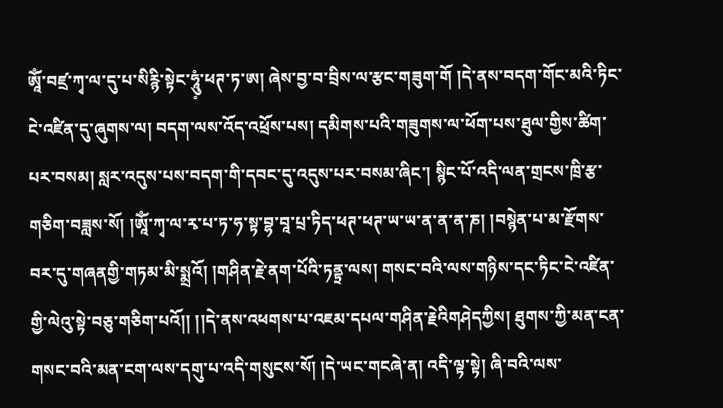ཨཱོཾ་བཛྲ་ཀྭ་ལ་དུ་པ་སིརྙི་སྟེང་ཧཱུཾ༷་ཕཊ་ཏ་ཨ། ཞེས་བྱ་བ་བྲིས་ལ་རྩང་གཟུག་གོ །དེ་ནས་བདག་གོང་མའི་ཏིང་ངེ་འཛིན་དུ་ཞུགས་ལ། བདག་ལས་འོད་འཕྲོས་པས། དམིགས་པའི་གཟུགས་ལ་ཕོག་པས་ཐུལ་གྱིས་ཚིག་པར་བསམ། སླར་འདུས་པས་བདག་གི་དབང་དུ་འདུས་པར་བསམ་ཞིང་། སྙིང་པོ་འདི་ལན་གྲངས་ཁྲི་རྩ་གཅིག་བཟླས་སོ། །ཨཱོཾ་ཀྭ་ལ་རྭ་པ་ཏ་ཧ་སྟ་བྷ་བཱ་པྲ་ཏིད་ཕཊ་ཕཊ་ཡ་ཡ་ན་ན་ན་ཎ། །བསྙེན་པ་མ་རྫོགས་བར་དུ་གཞནགྱི་གཏམ་མི་སྨྲའོ། །གཤིན་རྗེ་ནག་པོའི་ཏནྟྲ་ལས། གསང་བའི་ལས་གཉིས་དང་ཏིང་ངེ་འཛིན་གྱི་ལེའུ་སྟེ་བཅུ་གཅིག་པའོ།། །།དེ་ནས་འཕགས་པ་འཇམ་དཔལ་གཤིན་རྗེའིགཤེདཀྱིས། ཐུགས་ཀྱི་མན་ངན་གསང་བའི་མན་ངག་ལས་དགུ་པ་འདི་གསུངས་སོ། །དེ་ཡང་གངཞེ་ན། འདི་ལྟ་སྟེ། ཞི་བའི་ལས་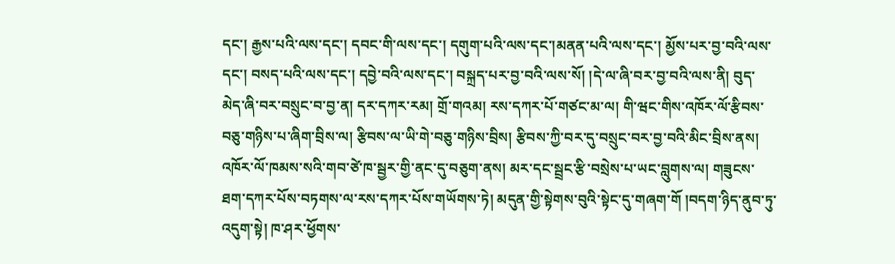དང་། རྒྱས་པའི་ལས་དང་། དབང་གི་ལས་དང་། དགུག་པའི་ལས་དང་།མནན་པའི་ལས་དང་། མྱོས་པར་བྱ་བའི་ལས་དང་། བསད་པའི་ལས་དང་། དབྱེ་བའི་ལས་དང་། བསྐྲད་པར་བྱ་བའི་ལས་སོ། །དེ་ལ་ཞི་བར་བྱ་བའི་ལས་ནི། བུད་མེད་ཞི་བར་བསྲུང་བ་བྱ་ན། དར་དཀར་རམ། གྲོ་གའམ། རས་དཀར་པོ་གཙང་མ་ལ། གི་ཝང་གིས་འཁོར་ལོ་རྩིབས་བཅུ་གཉིས་པ་ཞིག་བྲིས་ལ། རྩིབས་ལ་ཡི་གེ་བཅུ་གཉིས་བྲིས། རྩིབས་ཀྱི་བར་དུ་བསྲུང་བར་བྱ་བའི་མིང་བྲིས་ནས། འཁོར་ལོ་ཁམས་སའི་གབ་ཙེ་ཁ་སྦྱར་གྱི་ནང་དུ་བཅུག་ནས། མར་དང་སྦྲང་རྩི་བསྲེས་པ་ཡང་བླུགས་ལ། གཟུངས་ཐག་དཀར་པོས་བཏགས་ལ་རས་དཀར་པོས་གཡོགས་ཏེ། མདུན་གྱི་སྟེགས་བུའི་སྟེང་དུ་གཞག་གོ །བདག་ཉིད་ནུབ་ཏུ་འདུག་སྟེ། ཁ་ཤར་ཕྱོགས་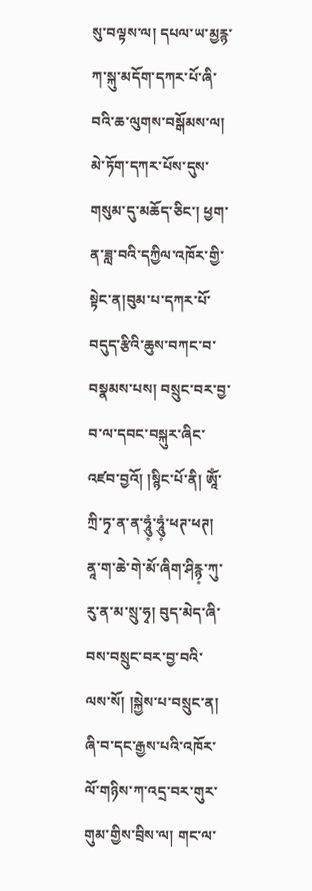སུ་བལྟས་ལ། དཔལ་ཡ་མྱརྙ་ཀ་སྐུ་མདོག་དཀར་པོ་ཞི་བའི་ཆ་ལུགས་བསྒོམས་ལ། མེ་ཏོག་དཀར་པོས་དུས་གསུམ་དུ་མཆོད་ཅིང་། ཕྱག་ན་ཟླ་བའི་དཀྱིལ་འཁོར་གྱི་སྟེང་ན།བུམ་པ་དཀར་པོ་བདུད་རྩིའི་ཆུས་བཀང་བ་བསྣམས་པས། བསྲུང་བར་བྱ་བ་ལ་དབང་བསྐུར་ཞིང་འཛབ་བྱའོ། །སྙིང་པོ་ནི། ཨཱོཾ་ཀྲི་ཏྭ་ན་ན་ཧཱུཾ༷་ཧཱུཾ༷་ཕཊ་ཕཊ། ནཱ་ག་ཆེ་གེ་མོ་ཞིག་ཤིརྙ༷་ཀུ་རུ་ན་མ་སྲུ་ཧྭ། བུད་མེད་ཞི་བས་བསྲུང་བར་བྱ་བའི་ལས་སོ། །སྐྱེས་པ་བསྲུང་ན། ཞི་བ་དང་རྒྱས་པའི་འཁོར་ལོ་གཉིས་ཀ་འདྲ་བར་གུར་གུམ་གྱིས་བྲིས་ལ། གང་ལ་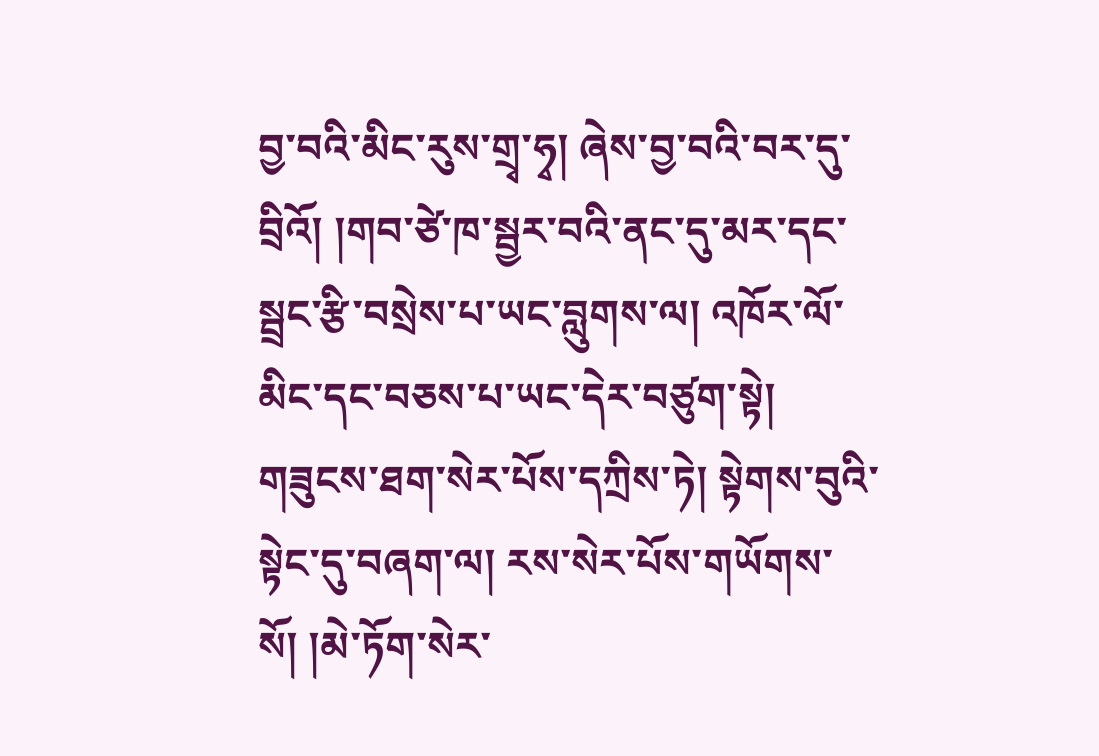བྱ་བའི་མིང་རུས་གྲྭ་ཧྭ། ཞེས་བྱ་བའི་བར་དུ་བྲིའོ། །གབ་ཙེ་ཁ་སྦྱར་བའི་ནང་དུ་མར་དང་སྦྲང་རྩི་བསྲེས་པ་ཡང་བླུགས་ལ། འཁོར་ལོ་མིང་དང་བཅས་པ་ཡང་དེར་བཙུག་སྟེ། གཟུངས་ཐག་སེར་པོས་དཀྲིས་ཏེ། སྟེགས་བུའི་སྟེང་དུ་བཞག་ལ། རས་སེར་པོས་གཡོགས་སོ། །མེ་ཏོག་སེར་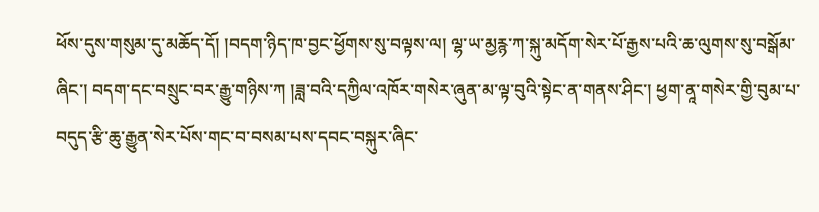ཕོས་དུས་གསུམ་དུ་མཆོད་དོ། །བདག་ཉིད་ཁ་བྱང་ཕྱོགས་སུ་བལྟས་ལ། ལྷ་ཡ་མྱརྙ་ཀ་སྐུ་མདོག་སེར་པོ་རྒྱས་པའི་ཆ་ལུགས་སུ་བསྒོམ་ཞིང་། བདག་དང་བསྲུང་བར་རྒྱུ་གཉིས་ཀ །ཟླ་བའི་དཀྱིལ་འཁོར་གསེར་ཞུན་མ་ལྟ་བུའི་སྟེང་ན་གནས་ཤིང་། ཕྱག་ནཱ་གསེར་གྱི་བུམ་པ་བདུད་རྩི་ཆུ་རྒྱུན་སེར་པོས་གང་བ་བསམ་པས་དབང་བསྐུར་ཞིང་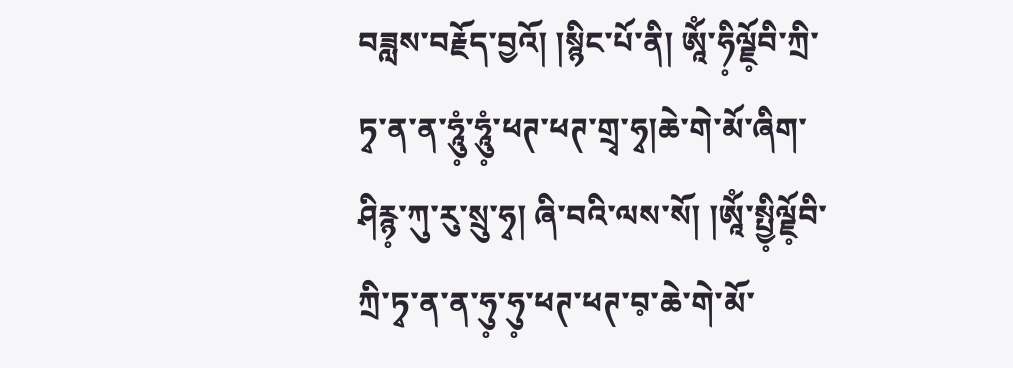བཟླས་བརྗོད་བྱའོ། །སྙིང་པོ་ནི། ཨཱོཾ་ཧི༷ལྗོ༷བི་ཀྲི་ཏྭ་ན་ན་ཧཱུཾ༷་ཧཱུཾ༷་ཕཊ་ཕཊ་གྲྭ་ཧྭ།ཆེ་གེ་མོ་ཞིག་ཤིརྙ༷་ཀུ་རུ་སྲུ་ཧྭ། ཞི་བའི་ལས་སོ། །ཨཱོཾ་སྤྱི༷ལྗོ༷བི་ཀྲི་ཏྭ་ན་ན་ཧུ༷་ཧུ༷་ཕཊ་ཕཊ་བ༷་ཆེ་གེ་མོ་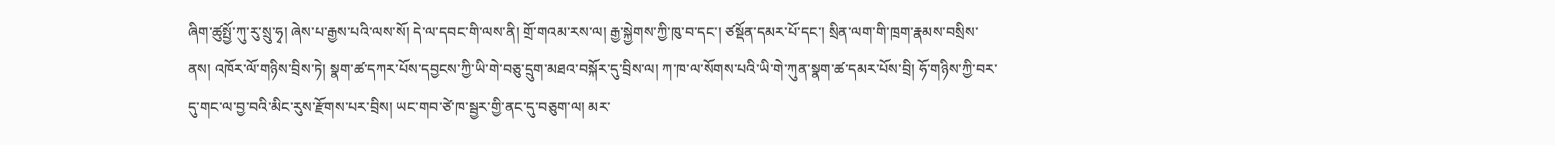ཞིག་ཚུསྤྱོ་ཀུ་རུ་སྲུ་ཧྭ། ཞེས་པ་རྒྱས་པའི་ལས་སོ། དེ་ལ་དབང་གི་ལས་ནི། གྲོ་གའམ་རས་ལ། རྒྱ་སྐྱེགས་ཀྱི་ཁུ་བ་དང་། ཙསྡོན་དམར་པོ་དང་། སྲིན་ལག་གི་ཁྲག་རྣམས་བསྲིས་ནས། འཁོར་ལོ་གཉིས་བྲིས་ཏེ། སྣག་ཚ་དཀར་པོས་དབྱངས་ཀྱི་ཡི་གེ་བཅུ་དྲུག་མཐའ་བསྐོར་དུ་བྲིས་ལ། ཀ་ཁ་ལ་སོགས་པའི་ཡི་གེ་ཀུན་སྣག་ཚ་དམར་པོས་བྲི། ཧོ་གཉིས་ཀྱི་བར་དུ་གང་ལ་བྱ་བའི་མིང་རུས་རྫོགས་པར་བྲིས། ཡང་གབ་ཙེ་ཁ་སྦྱར་གྱི་ནང་དུ་བཅུག་ལ། མར་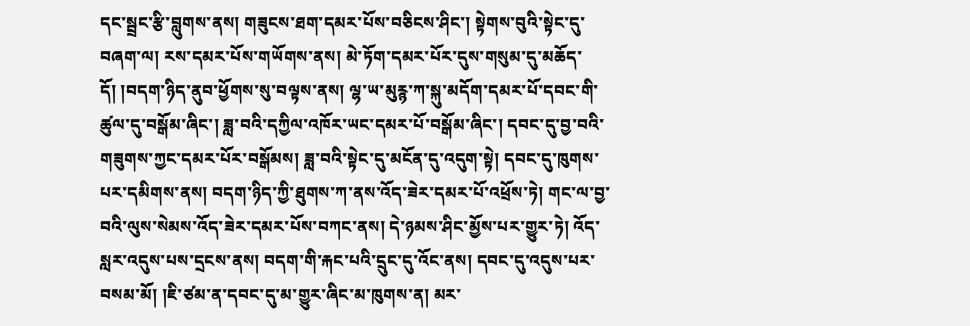དང་སྦྲང་རྩི་བླུགས་ནས། གཟུངས་ཐག་དམར་པོས་བཅིངས་ཤིང་། སྟེགས་བུའི་སྟེང་དུ་བཞག་ལ། རས་དམར་པོས་གཡོགས་ནས། མེ་ཏོག་དམར་པོར་དུས་གསུམ་དུ་མཆོད་དོ། །བདག་ཉིད་ནུབ་ཕྱོགས་སུ་བལྟས་ནས། ལྷ་ཡ་མུརྙ་ཀ་སྐུ་མདོག་དམར་པོ་དབང་གི་ཚུལ་དུ་བསྒོམ་ཞིང་། ཟླ་བའི་དཀྱིལ་འཁོར་ཡང་དམར་པོ་བསྒོམ་ཞིང་། དབང་དུ་བྱ་བའི་གཟུགས་ཀྱང་དམར་པོར་བསྒོམས། ཟླ་བའི་སྟེང་དུ་མངོན་དུ་འདུག་སྟེ། དབང་དུ་ཁུགས་པར་དམིགས་ནས། བདག་ཉིད་ཀྱི་ཐུགས་ཀ་ནས་འོད་ཟེར་དམར་པོ་འཕྲོས་ཏེ། གང་ལ་བྱ་བའི་ལུས་སེམས་འོད་ཟེར་དམར་པོས་བཀང་ནས། དེ་ཉམས་ཤིང་མྱོས་པར་གྱུར་ཏེ། འོད་སླར་འདུས་པས་དྲངས་ནས། བདག་གི་རྐང་པའི་དྲུང་དུ་འོང་ནས། དབང་དུ་འདུས་པར་བསམ་མོ། །ཇི་ཙམ་ན་དབང་དུ་མ་གྱུར་ཞིང་མ་ཁུགས་ན། མར་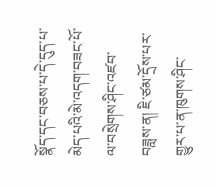སྣོད་དང་བཅས་པ་དེ་དུད་པ་མེད་པའི་མེ་འདག་བཟང་པོ་ལ་བསྲེགས་ཤིང་འཛབ་བཟླས་ན། ཇི་ཙམ་དྲོས་པར་གྱུར་པ་ན་ཁུགས་ཤིང་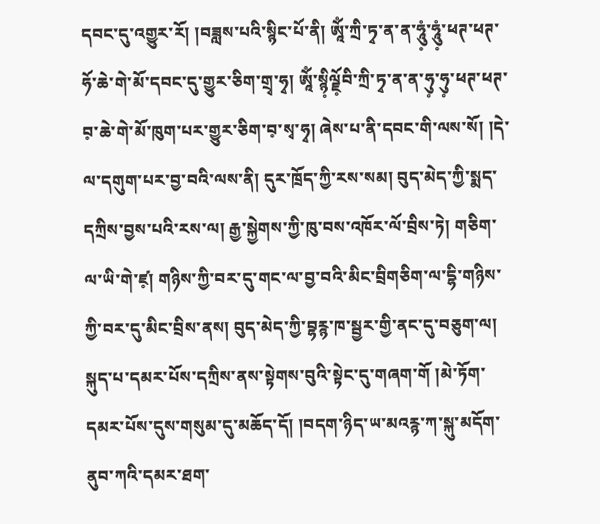དབང་དུ་འགྱུར་རོ། །བཟླས་པའི་སྙིང་པོ་ནི། ཨཱོཾ་ཀྲི་ཏྭ་ན་ན་ཧཱུཾ༷་ཧཱུཾ༷་ཕཊ་ཕཊ་ཧོ་ཆེ་གེ་མོ་དབང་དུ་གྱུར་ཅིག་གྲྭ་ཧྭ། ཨཱོཾ་སྙི༷ལྗོ༷བི་ཀྲི་ཏྭ་ན་ན་ཧུ༷་ཧུ༷་ཕཊ་ཕཊ་བ༷་ཆེ་གེ་མོ་ཁུག་པར་གྱུར་ཅིག་བ༷་སྭ་ཧྭ། ཞེས་པ་ནི་དབང་གི་ལས་སོ། །དེ་ལ་དགུག་པར་བྱ་བའི་ལས་ནི། དུར་ཁྲོད་ཀྱི་རས་སམ། བུད་མེད་ཀྱི་སྨད་དཀྲིས་བྱས་པའི་རས་ལ། རྒྱ་སྐྱེགས་ཀྱི་ཁུ་བས་འཁོར་ལོ་བྲིས་ཏེ། གཅིག་ལ་ཡི་གེ་ཛ༷། གཉིས་ཀྱི་བར་དུ་གང་ལ་བྱ་བའི་མིང་བྲིགཅིག་ལ་དྷི་གཉིས་ཀྱི་བར་དུ་མིང་བྲིས་ནས། བུད་མེད་ཀྱི་བྷརྙ་ཁ་སྦྱར་གྱི་ནང་དུ་བཅུག་ལ། སྐུད་པ་དམར་པོས་དཀྲིས་ནས་སྟེགས་བུའི་སྟེང་དུ་གཞག་གོ །མེ་ཏོག་དམར་པོས་དུས་གསུམ་དུ་མཆོད་དོ། །བདག་ཉིད་ཡ་མའརྙ་ཀ་སྐུ་མདོག་ནུབ་ཀའི་དམར་ཐག་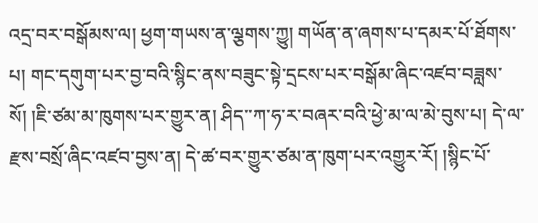འདྲ་བར་བསྒོམས་ལ། ཕྱག་གཡས་ན་ལྕགས་ཀྱུ། གཡོན་ན་ཞགས་པ་དམར་པོ་ཐོགས་པ། གང་དགུག་པར་བྱ་བའི་སྙིང་ནས་བཟུང་སྟེ་དྲངས་པར་བསྒོམ་ཞིང་འཛབ་བཟླས་སོ། །ཇི་ཙམ་མ་ཁུགས་པར་གྱུར་ན། ཤིད་་ཀ་ཧ་ར་བཞར་བའི་ཕྱེ་མ་ལ་མེ་བུས་པ། དེ་ལ་རྫས་བསྲོ་ཞིང་འཛབ་བྱས་ན། དེ་ཚ་བར་གྱུར་ཙམ་ན་ཁུག་པར་འགྱུར་རོ། །སྙིང་པོ་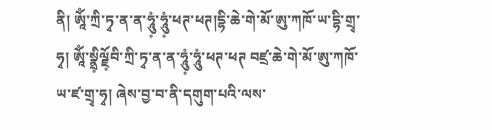ནི། ཨཱོཾ་ཀྲི་ཏྭ་ན་ན་ཧཱུཾ༷་ཧཱུཾ༷་ཕཊ་ཕཊ།དྷི་ཆེ་གེ་མོ་ཨུ་ཀཁོ་ཡ་དྷི་གྲྭ་ཧྭ། ཨཱོཾ་སྣྲི༷ལྗོ༷བི་ཀྲི་ཏྭ་ན་ན་ཧཱུཾ༷་ཧཱུཾ་ཕཊ་ཕཊ བཛྲ་ཆེ་གེ་མོ་ཨུ་ཀཁོ་ཡ་ཛ་གྲྭ་ཧྭ། ཞེས་བྱ་བ་ནི་དགུག་པའི་ལས་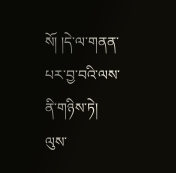སོ། །དེ་ལ་གནན་པར་བྱ་བའི་ལས་ནི་གཉིས་ཏེ། ལུས་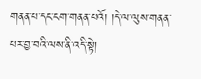གནན་པ་དང་ངག་གནན་པའོ། །དེ་ལ་ལུས་གནན་པར་བྱ་བའི་ལས་ནི་འདི་སྟེ།